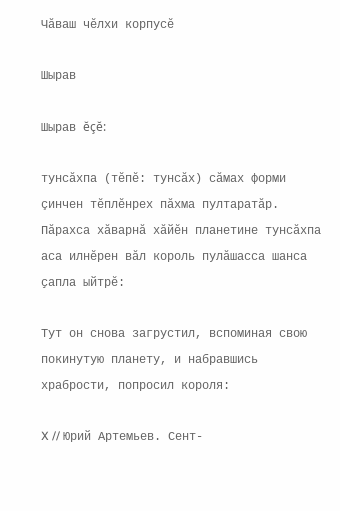Чӑваш чӗлхи корпусӗ

Шырав

Шырав ĕçĕ:

тунсӑхпа (тĕпĕ: тунсӑх) сăмах форми çинчен тĕплĕнрех пăхма пултаратăр.
Пӑрахса хӑварнӑ хӑйӗн планетине тунсӑхпа аса илнӗрен вӑл король пулӑшасса шанса ҫапла ыйтрӗ:

Тут он снова загрустил, вспоминая свою покинутую планету, и набравшись храбрости, попросил короля:

X // Юрий Артемьев. Сент-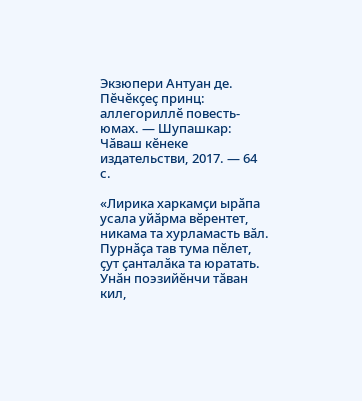Экзюпери Антуан де. Пӗчӗкҫеҫ принц: аллегориллӗ повесть-юмах. — Шупашкар: Чӑваш кӗнеке издательстви, 2017. — 64 с.

«Лирика харкамҫи ырӑпа усала уйӑрма вӗрентет, никама та хурламасть вӑл. Пурнӑҫа тав тума пӗлет, ҫут ҫанталӑка та юратать. Унӑн поэзийӗнчи тӑван кил,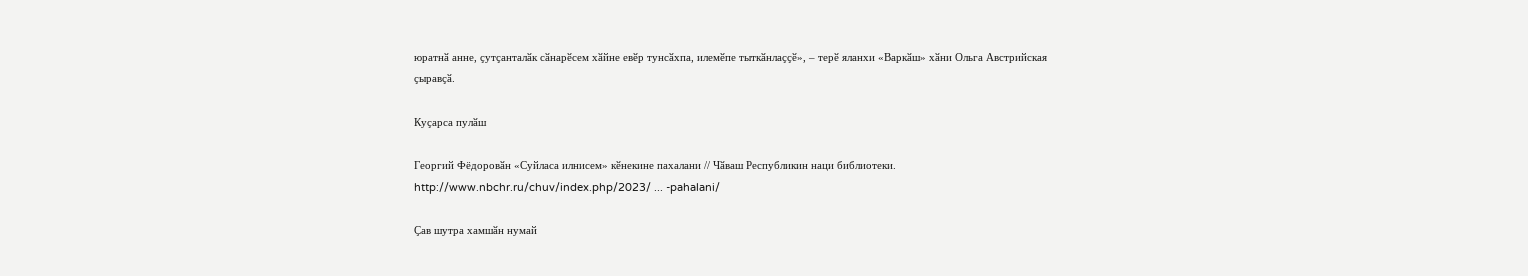юратнӑ анне, ҫутҫанталӑк сӑнарӗсем хӑйне евӗр тунсӑхпа, илемӗпе тыткӑнлаҫҫӗ», – терӗ яланхи «Варкӑш» хӑни Ольга Австрийская ҫыравҫӑ.

Куҫарса пулӑш

Георгий Фёдоровӑн «Суйласа илнисем» кӗнекине пахалани // Чӑваш Республикин наци библиотеки. http://www.nbchr.ru/chuv/index.php/2023/ ... -pahalani/

Ҫав шутра хамшӑн нумай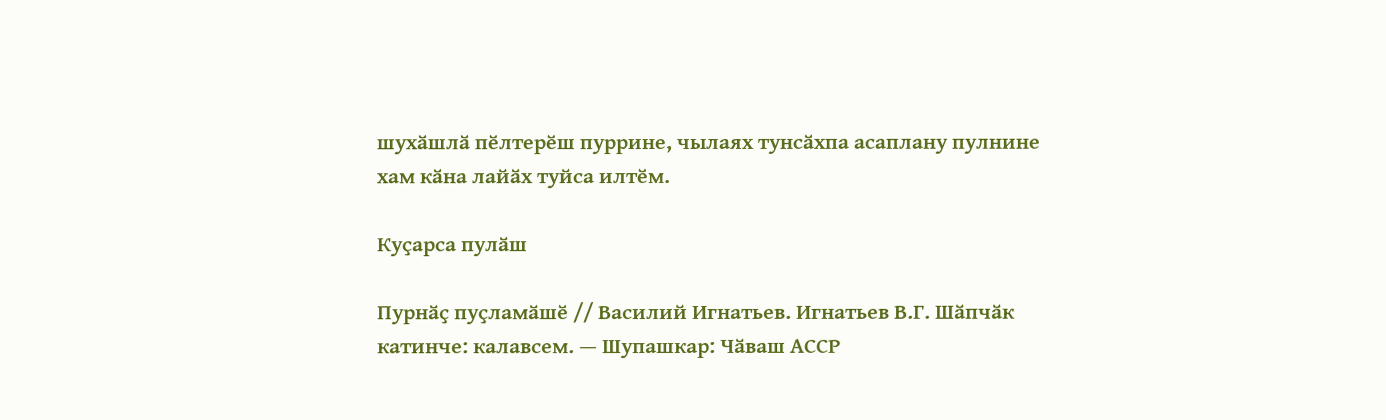шухӑшлӑ пӗлтерӗш пуррине, чылаях тунсӑхпа асаплану пулнине хам кӑна лайӑх туйса илтӗм.

Куҫарса пулӑш

Пурнӑҫ пуҫламӑшӗ // Василий Игнатьев. Игнатьев В.Г. Шӑпчӑк катинче: калавсем. — Шупашкар: Чӑваш АССР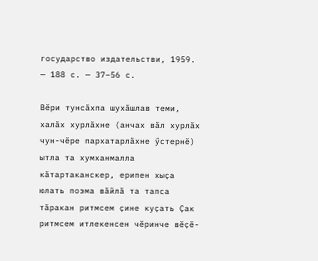государство издательстви, 1959. — 188 с. — 37–56 с.

Вӗри тунсӑхпа шухӑшлав теми, халӑх хурлӑхне (анчах вӑл хурлӑх чун-чӗре пархатарлӑхне ӳстернӗ) ытла та хумханмалла кӑтартаканскер, ерипен хыҫа юлать поэма вӑйлӑ та тапса тӑракан ритмсем ҫине куҫать Ҫак ритмсем итлекенсен чӗринче вӗҫӗ-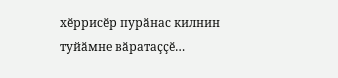хӗррисӗр пурӑнас килнин туйӑмне вӑратаҫҫӗ…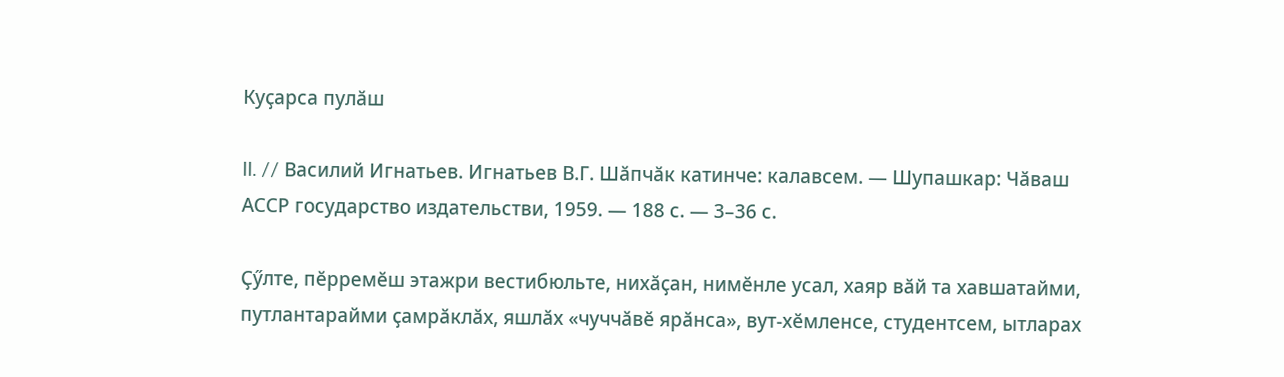Куҫарса пулӑш

II. // Василий Игнатьев. Игнатьев В.Г. Шӑпчӑк катинче: калавсем. — Шупашкар: Чӑваш АССР государство издательстви, 1959. — 188 с. — 3–36 с.

Ҫӳлте, пӗрремӗш этажри вестибюльте, нихӑҫан, нимӗнле усал, хаяр вӑй та хавшатайми, путлантарайми ҫамрӑклӑх, яшлӑх «чуччӑвӗ ярӑнса», вут-хӗмленсе, студентсем, ытларах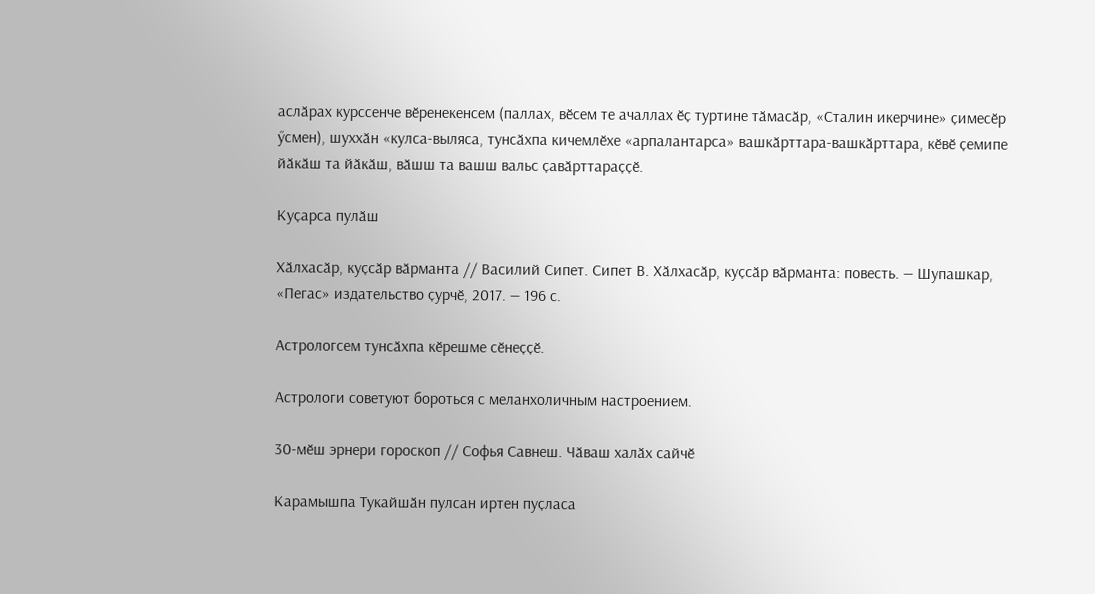аслӑрах курссенче вӗренекенсем (паллах, вӗсем те ачаллах ӗҫ туртине тӑмасӑр, «Сталин икерчине» ҫимесӗр ӳсмен), шуххӑн «кулса-выляса, тунсӑхпа кичемлӗхе «арпалантарса» вашкӑрттара-вашкӑрттара, кӗвӗ ҫемипе йӑкӑш та йӑкӑш, вӑшш та вашш вальс ҫавӑрттараҫҫӗ.

Куҫарса пулӑш

Хӑлхасӑр, куҫсӑр вӑрманта // Василий Сипет. Сипет В. Хӑлхасӑр, куҫсӑр вӑрманта: повесть. — Шупашкар, «Пегас» издательство ҫурчӗ, 2017. — 196 с.

Астрологсем тунсӑхпа кӗрешме сӗнеҫҫӗ.

Астрологи советуют бороться с меланхоличным настроением.

30-мӗш эрнери гороскоп // Софья Савнеш. Чӑваш халӑх сайчӗ

Карамышпа Тукайшӑн пулсан иртен пуҫласа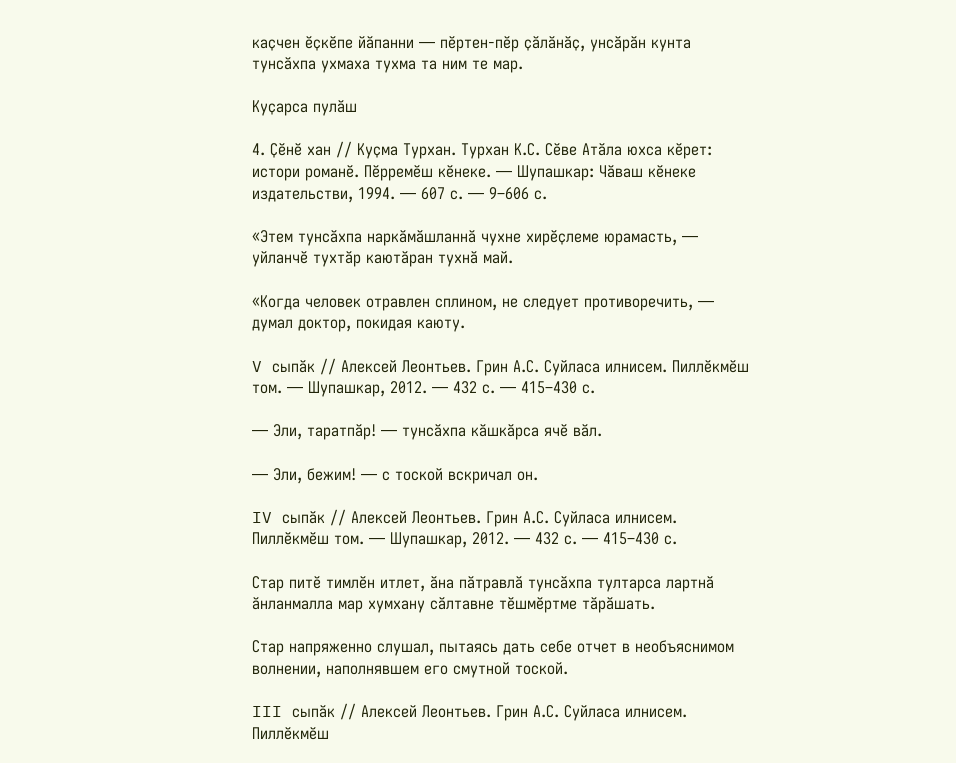каҫчен ӗҫкӗпе йӑпанни — пӗртен-пӗр ҫӑлӑнӑҫ, унсӑрӑн кунта тунсӑхпа ухмаха тухма та ним те мар.

Куҫарса пулӑш

4. Ҫӗнӗ хан // Куҫма Турхан. Турхан К.С. Сӗве Атӑла юхса кӗрет: истори романӗ. Пӗрремӗш кӗнеке. — Шупашкар: Чӑваш кӗнеке издательстви, 1994. — 607 с. — 9–606 с.

«Этем тунсӑхпа наркӑмӑшланнӑ чухне хирӗҫлеме юрамасть, — уйланчӗ тухтӑр каютӑран тухнӑ май.

«Когда человек отравлен сплином, не следует противоречить, — думал доктор, покидая каюту.

V сыпӑк // Алексей Леонтьев. Грин А.С. Суйласа илнисем. Пиллӗкмӗш том. — Шупашкар, 2012. — 432 с. — 415–430 с.

— Эли, таратпӑр! — тунсӑхпа кӑшкӑрса ячӗ вӑл.

— Эли, бежим! — с тоской вскричал он.

IV сыпӑк // Алексей Леонтьев. Грин А.С. Суйласа илнисем. Пиллӗкмӗш том. — Шупашкар, 2012. — 432 с. — 415–430 с.

Стар питӗ тимлӗн итлет, ӑна пӑтравлӑ тунсӑхпа тултарса лартнӑ ӑнланмалла мар хумхану сӑлтавне тӗшмӗртме тӑрӑшать.

Стар напряженно слушал, пытаясь дать себе отчет в необъяснимом волнении, наполнявшем его смутной тоской.

III сыпӑк // Алексей Леонтьев. Грин А.С. Суйласа илнисем. Пиллӗкмӗш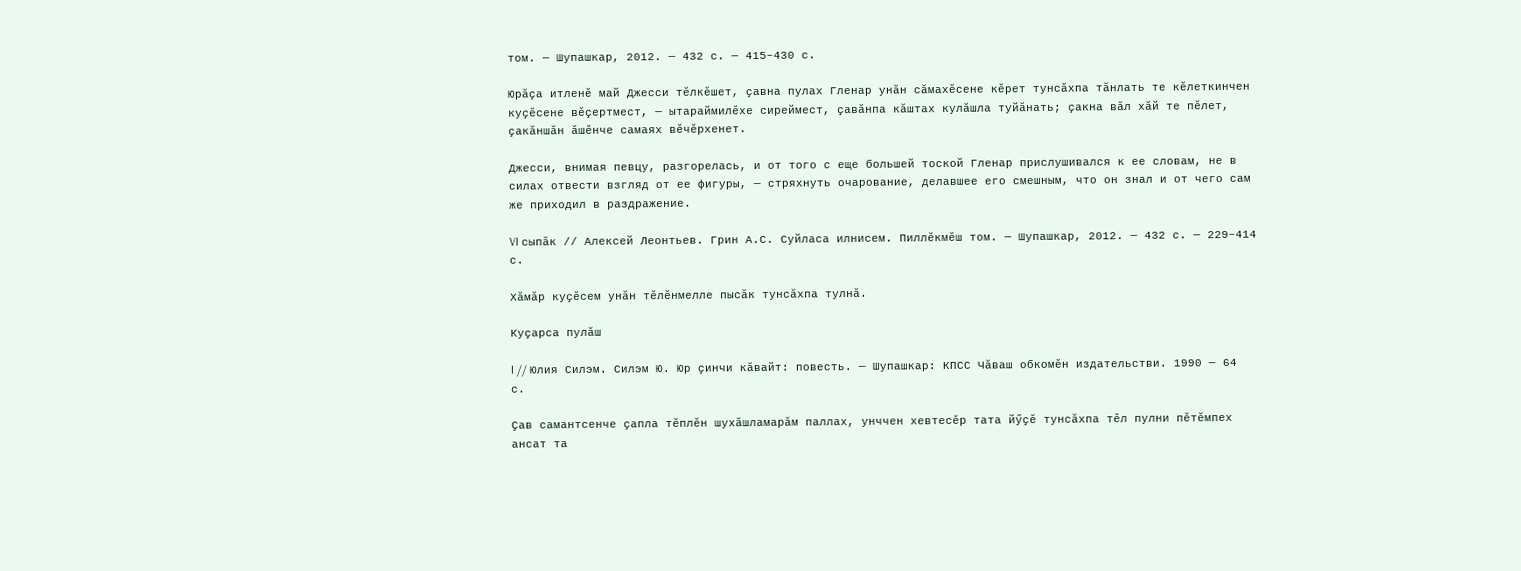том. — Шупашкар, 2012. — 432 с. — 415–430 с.

Юрӑҫа итленӗ май Джесси тӗлкӗшет, ҫавна пулах Гленар унӑн сӑмахӗсене кӗрет тунсӑхпа тӑнлать те кӗлеткинчен куҫӗсене вӗҫертмест, — ытараймилӗхе сиреймест, ҫавӑнпа кӑштах кулӑшла туйӑнать; ҫакна вӑл хӑй те пӗлет, ҫакӑншӑн ӑшӗнче самаях вӗчӗрхенет.

Джесси, внимая певцу, разгорелась, и от того с еще большей тоской Гленар прислушивался к ее словам, не в силах отвести взгляд от ее фигуры, — стряхнуть очарование, делавшее его смешным, что он знал и от чего сам же приходил в раздражение.

VI сыпӑк // Алексей Леонтьев. Грин А.С. Суйласа илнисем. Пиллӗкмӗш том. — Шупашкар, 2012. — 432 с. — 229–414 с.

Хӑмӑр куҫӗсем унӑн тӗлӗнмелле пысӑк тунсӑхпа тулнӑ.

Куҫарса пулӑш

I // Юлия Силэм. Силэм Ю. Юр ҫинчи кӑвайт: повесть. — Шупашкар: КПСС Чӑваш обкомӗн издательстви. 1990 — 64 с.

Ҫав самантсенче ҫапла тӗплӗн шухӑшламарӑм паллах, унччен хевтесӗр тата йӳҫӗ тунсӑхпа тӗл пулни пӗтӗмпех ансат та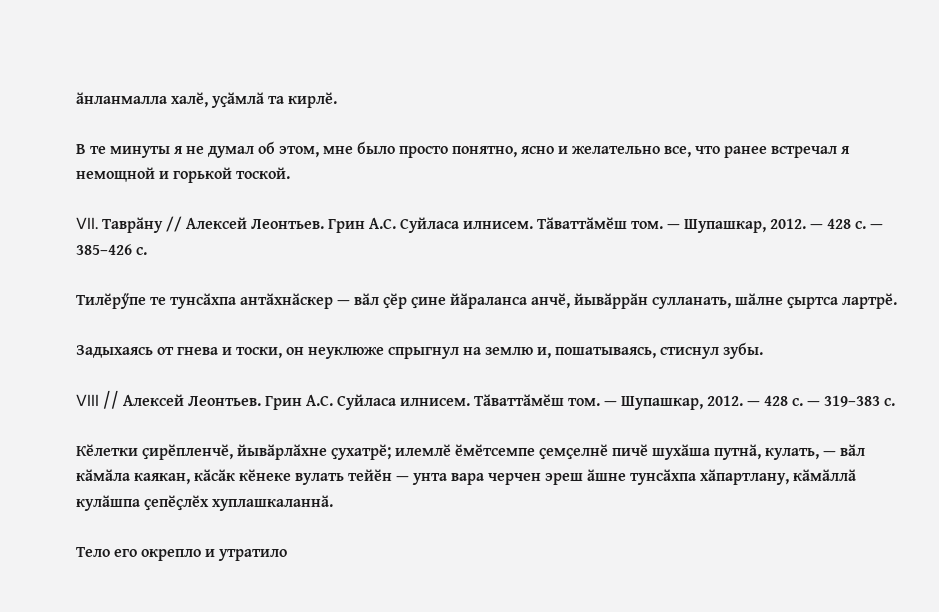ӑнланмалла халӗ, уҫӑмлӑ та кирлӗ.

В те минуты я не думал об этом, мне было просто понятно, ясно и желательно все, что ранее встречал я немощной и горькой тоской.

VII. Таврӑну // Алексей Леонтьев. Грин А.С. Суйласа илнисем. Тӑваттӑмӗш том. — Шупашкар, 2012. — 428 с. — 385–426 с.

Тилӗрӳпе те тунсӑхпа антӑхнӑскер — вӑл ҫӗр ҫине йӑраланса анчӗ, йывӑррӑн сулланать, шӑлне ҫыртса лартрӗ.

Задыхаясь от гнева и тоски, он неуклюже спрыгнул на землю и, пошатываясь, стиснул зубы.

VIII // Алексей Леонтьев. Грин А.С. Суйласа илнисем. Тӑваттӑмӗш том. — Шупашкар, 2012. — 428 с. — 319–383 с.

Кӗлетки ҫирӗпленчӗ, йывӑрлӑхне ҫухатрӗ; илемлӗ ӗмӗтсемпе ҫемҫелнӗ пичӗ шухӑша путнӑ, кулать, — вӑл кӑмӑла каякан, кӑсӑк кӗнеке вулать тейӗн — унта вара черчен эреш ӑшне тунсӑхпа хӑпартлану, кӑмӑллӑ кулӑшпа ҫепӗҫлӗх хуплашкаланнӑ.

Тело его окрепло и утратило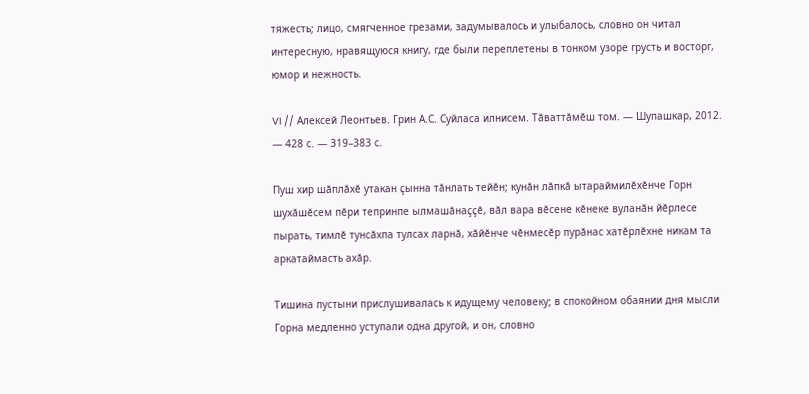тяжесть; лицо, смягченное грезами, задумывалось и улыбалось, словно он читал интересную, нравящуюся книгу, где были переплетены в тонком узоре грусть и восторг, юмор и нежность.

VI // Алексей Леонтьев. Грин А.С. Суйласа илнисем. Тӑваттӑмӗш том. — Шупашкар, 2012. — 428 с. — 319–383 с.

Пуш хир шӑплӑхӗ утакан ҫынна тӑнлать тейӗн; кунӑн лӑпкӑ ытараймилӗхӗнче Горн шухӑшӗсем пӗри тепринпе ылмашӑнаҫҫӗ, вӑл вара вӗсене кӗнеке вуланӑн йӗрлесе пырать, тимлӗ тунсӑхпа тулсах ларнӑ, хӑйӗнче чӗнмесӗр пурӑнас хатӗрлӗхне никам та аркатаймасть ахӑр.

Тишина пустыни прислушивалась к идущему человеку; в спокойном обаянии дня мысли Горна медленно уступали одна другой, и он, словно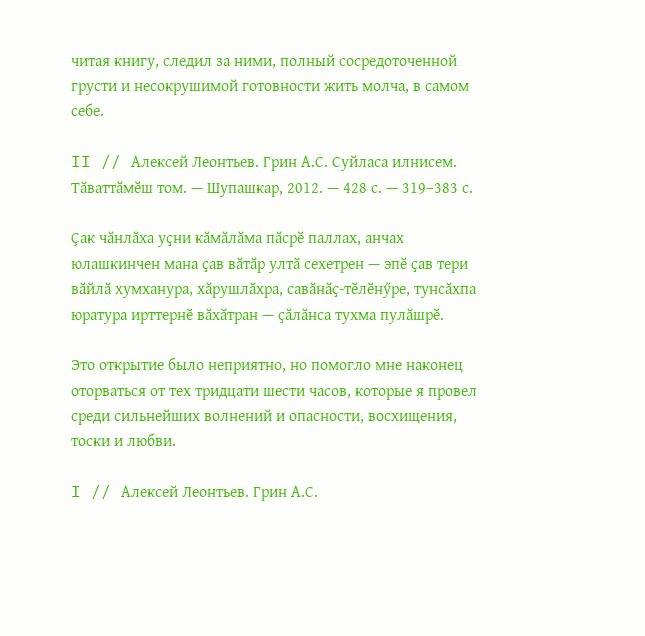читая книгу, следил за ними, полный сосредоточенной грусти и несокрушимой готовности жить молча, в самом себе.

II // Алексей Леонтьев. Грин А.С. Суйласа илнисем. Тӑваттӑмӗш том. — Шупашкар, 2012. — 428 с. — 319–383 с.

Ҫак чӑнлӑха уҫни кӑмӑлӑма пӑсрӗ паллах, анчах юлашкинчен мана ҫав вӑтӑр ултӑ сехетрен — эпӗ ҫав тери вӑйлӑ хумханура, хӑрушлӑхра, савӑнӑҫ-тӗлӗнӳре, тунсӑхпа юратура ирттернӗ вӑхӑтран — ҫӑлӑнса тухма пулӑшрӗ.

Это открытие было неприятно, но помогло мне наконец оторваться от тех тридцати шести часов, которые я провел среди сильнейших волнений и опасности, восхищения, тоски и любви.

I // Алексей Леонтьев. Грин А.С.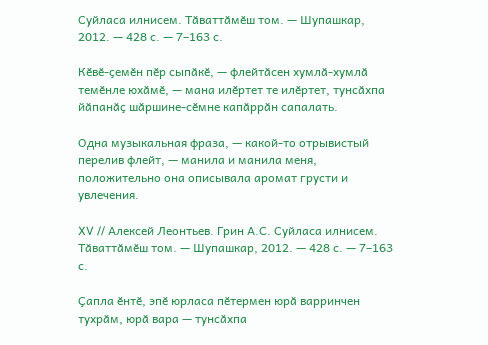Суйласа илнисем. Тӑваттӑмӗш том. — Шупашкар, 2012. — 428 с. — 7–163 с.

Кӗвӗ-ҫемӗн пӗр сыпӑкӗ, — флейтӑсен хумлӑ-хумлӑ темӗнле юхӑмӗ, — мана илӗртет те илӗртет, тунсӑхпа йӑпанӑҫ шӑршине-сӗмне капӑррӑн сапалать.

Одна музыкальная фраза, — какой-то отрывистый перелив флейт, — манила и манила меня, положительно она описывала аромат грусти и увлечения.

XV // Алексей Леонтьев. Грин А.С. Суйласа илнисем. Тӑваттӑмӗш том. — Шупашкар, 2012. — 428 с. — 7–163 с.

Ҫапла ӗнтӗ, эпӗ юрласа пӗтермен юрӑ варринчен тухрӑм, юрӑ вара — тунсӑхпа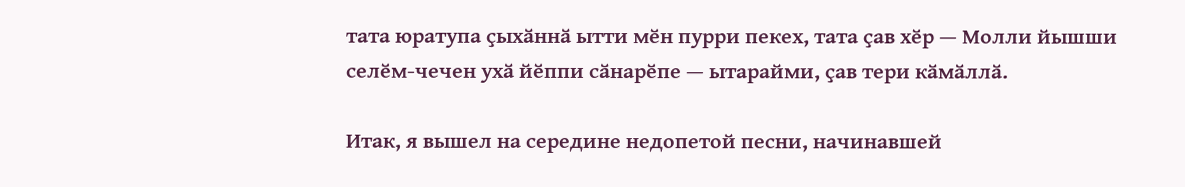тата юратупа ҫыхӑннӑ ытти мӗн пурри пекех, тата ҫав хӗр — Молли йышши селӗм-чечен ухӑ йӗппи сӑнарӗпе — ытарайми, ҫав тери кӑмӑллӑ.

Итак, я вышел на середине недопетой песни, начинавшей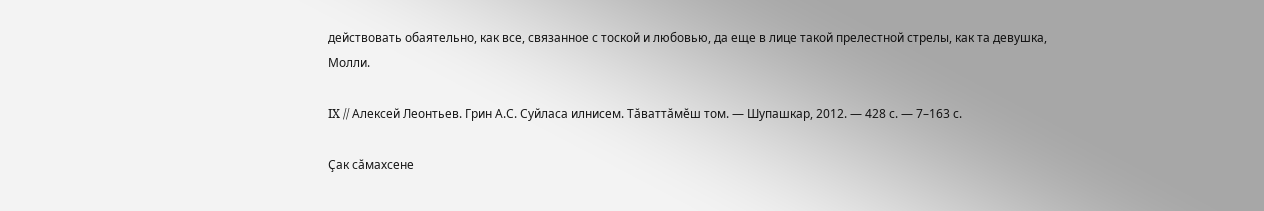действовать обаятельно, как все, связанное с тоской и любовью, да еще в лице такой прелестной стрелы, как та девушка, Молли.

IX // Алексей Леонтьев. Грин А.С. Суйласа илнисем. Тӑваттӑмӗш том. — Шупашкар, 2012. — 428 с. — 7–163 с.

Ҫак сӑмахсене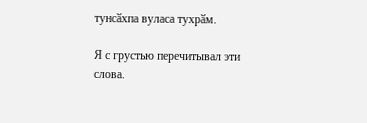тунсӑхпа вуласа тухрӑм.

Я с грустью перечитывал эти слова.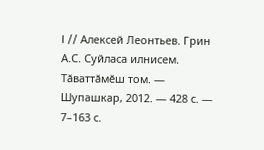I // Алексей Леонтьев. Грин А.С. Суйласа илнисем. Тӑваттӑмӗш том. — Шупашкар, 2012. — 428 с. — 7–163 с.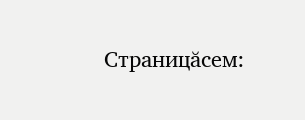Страницăсем: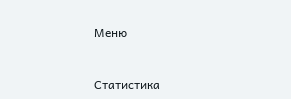Меню



Статистика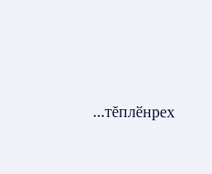...тĕплӗнрех